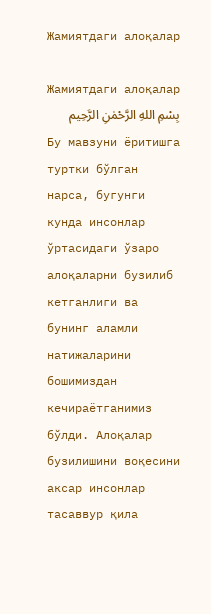Жамиятдаги алоқалар

Жамиятдаги алоқалар
بِسْمِ اللهِ الرَّحْمٰنِ الرَّحِيم
Бу мавзуни ёритишга туртки бўлган нарса, бугунги кунда инсонлар ўртасидаги ўзаро алоқаларни бузилиб кетганлиги ва бунинг аламли натижаларини бошимиздан кечираётганимиз бўлди. Алоқалар бузилишини воқесини аксар инсонлар тасаввур қила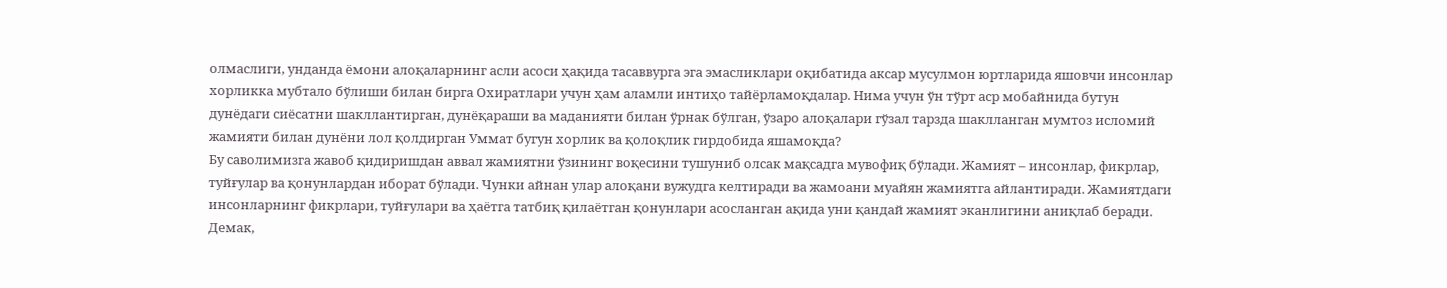олмаслиги, унданда ёмони алоқаларнинг асли асоси ҳақида тасаввурга эга эмасликлари оқибатида аксар мусулмон юртларида яшовчи инсонлар хорликка мубтало бўлиши билан бирга Охиратлари учун ҳам аламли интиҳо тайёрламоқдалар. Нима учун ўн тўрт аср мобайнида бутун дунёдаги сиёсатни шакллантирган, дунёқараши ва маданияти билан ўрнак бўлган, ўзаро алоқалари гўзал тарзда шаклланган мумтоз исломий жамияти билан дунёни лол қолдирган Уммат бугун хорлик ва қолоқлик гирдобида яшамоқда?
Бу саволимизга жавоб қидиришдан аввал жамиятни ўзининг воқесини тушуниб олсак мақсадга мувофиқ бўлади. Жамият – инсонлар, фикрлар, туйғулар ва қонунлардан иборат бўлади. Чунки айнан улар алоқани вужудга келтиради ва жамоани муайян жамиятга айлантиради. Жамиятдаги инсонларнинг фикрлари, туйғулари ва ҳаётга татбиқ қилаётган қонунлари асосланган ақида уни қандай жамият эканлигини аниқлаб беради.
Демак,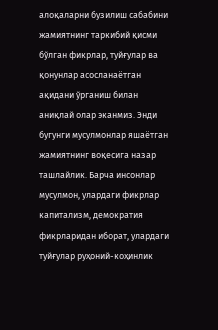алоқаларни бузилиш сабабини жамиятнинг таркибий қисми бўлган фикрлар, туйғулар ва қонунлар асосланаётган ақидани ўрганиш билан аниқлай олар эканмиз. Энди бугунги мусулмонлар яшаётган жамиятнинг воқесига назар ташлайлик. Барча инсонлар мусулмон, улардаги фикрлар капитализм, демократия фикрларидан иборат, улардаги туйғулар руҳоний-коҳинлик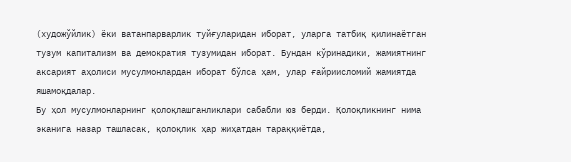(художўйлик) ёки ватанпарварлик туйғуларидан иборат, уларга татбиқ қилинаётган тузум капитализм ва демократия тузумидан иборат. Бундан кўринадики, жамиятнинг аксарият аҳолиси мусулмонлардан иборат бўлса ҳам, улар ғайриисломий жамиятда яшамоқдалар.
Бу ҳол мусулмонларнинг қолоқлашганликлари сабабли юз берди. Қолоқликнинг нима эканига назар ташласак, қолоқлик ҳар жиҳатдан тараққиётда,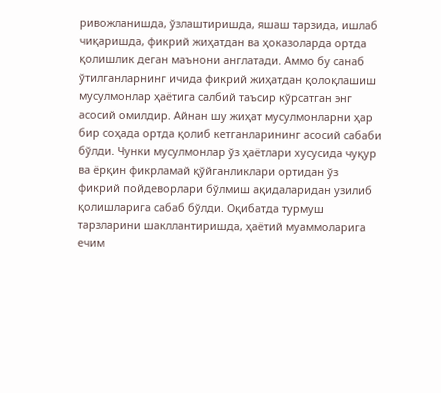ривожланишда, ўзлаштиришда, яшаш тарзида, ишлаб чиқаришда, фикрий жиҳатдан ва ҳоказоларда ортда қолишлик деган маънони англатади. Аммо бу санаб ўтилганларнинг ичида фикрий жиҳатдан қолоқлашиш мусулмонлар ҳаётига салбий таъсир кўрсатган энг асосий омилдир. Айнан шу жиҳат мусулмонларни ҳар бир соҳада ортда қолиб кетганларининг асосий сабаби бўлди. Чунки мусулмонлар ўз ҳаётлари хусусида чуқур ва ёрқин фикрламай қўйганликлари ортидан ўз фикрий пойдеворлари бўлмиш ақидаларидан узилиб қолишларига сабаб бўлди. Оқибатда турмуш тарзларини шакллантиришда, ҳаётий муаммоларига ечим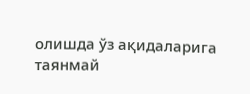олишда ўз ақидаларига таянмай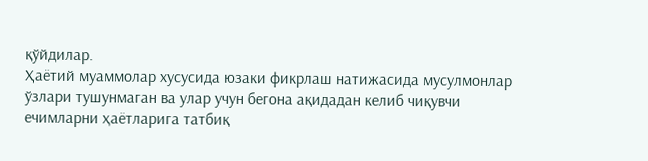қўйдилар.
Ҳаётий муаммолар хусусида юзаки фикрлаш натижасида мусулмонлар ўзлари тушунмаган ва улар учун бегона ақидадан келиб чиқувчи ечимларни ҳаётларига татбиқ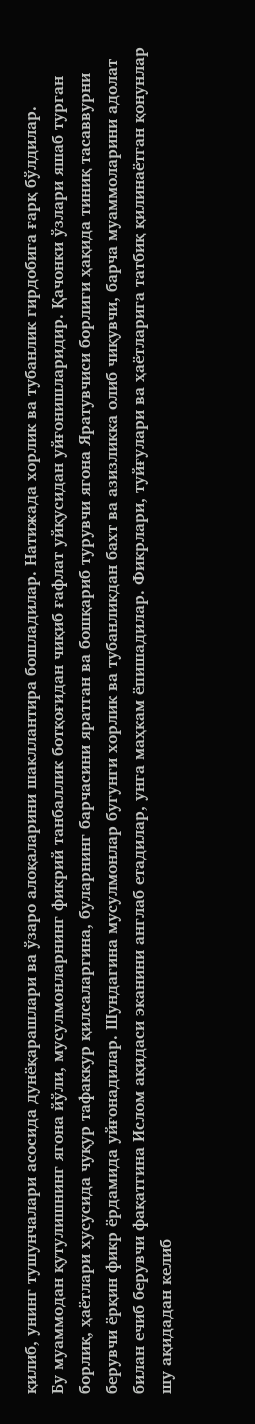қилиб, унинг тушунчалари асосида дунёқарашлари ва ўзаро алоқаларини шакллантира бошладилар. Натижада хорлик ва тубанлик гирдобига ғарқ бўлдилар.
Бу муаммодан қутулишнинг ягона йўли, мусулмонларнинг фикрий танбаллик ботқоғидан чиқиб ғафлат уйқусидан уйғонишларидир. Қачонки ўзлари яшаб турган борлиқ, ҳаётлари хусусида чуқур тафаккур қилсаларгина, буларнинг барчасини яратган ва бошқариб турувчи ягона Яратувчиси борлиги ҳақида тиниқ тасаввурни берувчи ёрқин фикр ёрдамида уйғонадилар. Шундагина мусулмонлар бугунги хорлик ва тубанликдан бахт ва азизликка олиб чиқувчи, барча муаммоларини адолат билан ечиб берувчи фақатгина Ислом ақидаси эканини англаб етадилар, унга маҳкам ёпишадилар. Фикрлари, туйғулари ва ҳаётларига татбиқ қилинаётган қонунлар шу ақидадан келиб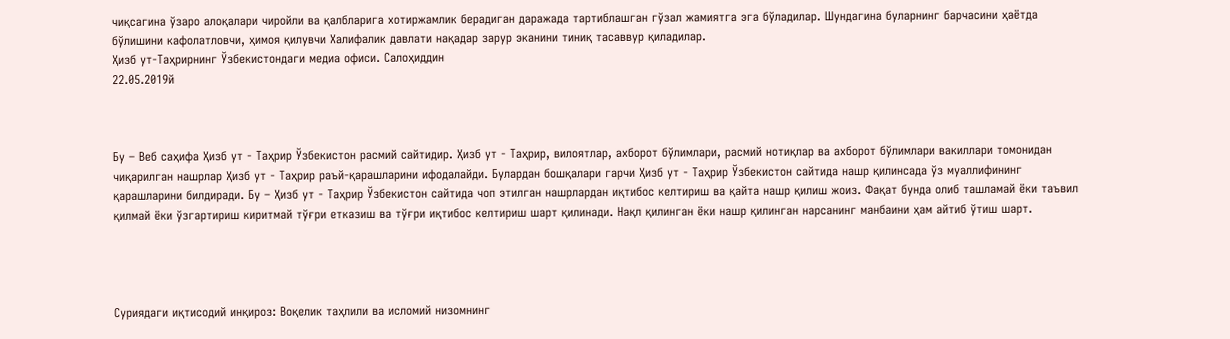чиқсагина ўзаро алоқалари чиройли ва қалбларига хотиржамлик берадиган даражада тартиблашган гўзал жамиятга эга бўладилар. Шундагина буларнинг барчасини ҳаётда бўлишини кафолатловчи, ҳимоя қилувчи Халифалик давлати нақадар зарур эканини тиниқ тасаввур қиладилар.
Ҳизб ут-Таҳрирнинг Ўзбекистондаги медиа офиси. Салоҳиддин
22.05.2019й



Бу – Веб саҳифа Ҳизб ут - Таҳрир Ўзбекистон расмий сайтидир. Ҳизб ут - Таҳрир, вилоятлар, ахборот бўлимлари, расмий нотиқлар ва ахборот бўлимлари вакиллари томонидан чиқарилган нашрлар Ҳизб ут - Таҳрир раъй-қарашларини ифодалайди. Булардан бошқалари гарчи Ҳизб ут - Таҳрир Ўзбекистон сайтида нашр қилинсада ўз муаллифининг қарашларини билдиради. Бу – Ҳизб ут - Таҳрир Ўзбекистон сайтида чоп этилган нашрлардан иқтибос келтириш ва қайта нашр қилиш жоиз. Фақат бунда олиб ташламай ёки таъвил қилмай ёки ўзгартириш киритмай тўғри етказиш ва тўғри иқтибос келтириш шарт қилинади. Нақл қилинган ёки нашр қилинган нарсанинг манбаини ҳам айтиб ўтиш шарт.




Суриядаги иқтисодий инқироз: Воқелик таҳлили ва исломий низомнинг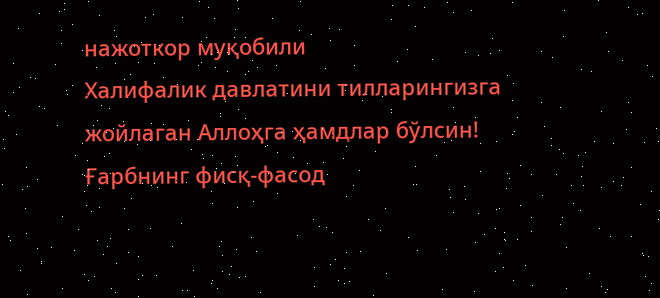нажоткор муқобили
Халифалик давлатини тилларингизга жойлаган Аллоҳга ҳамдлар бўлсин!
Ғарбнинг фисқ-фасод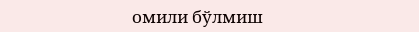омили бўлмиш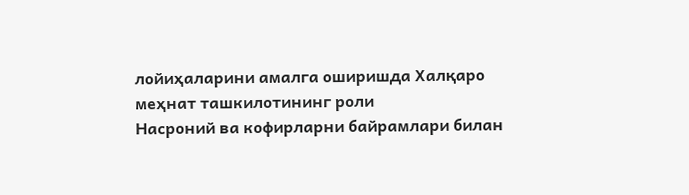лойиҳаларини амалга оширишда Халқаро меҳнат ташкилотининг роли
Насроний ва кофирларни байрамлари билан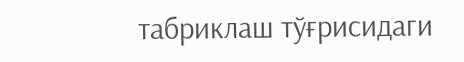табриклаш тўғрисидаги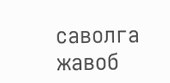саволга жавоб